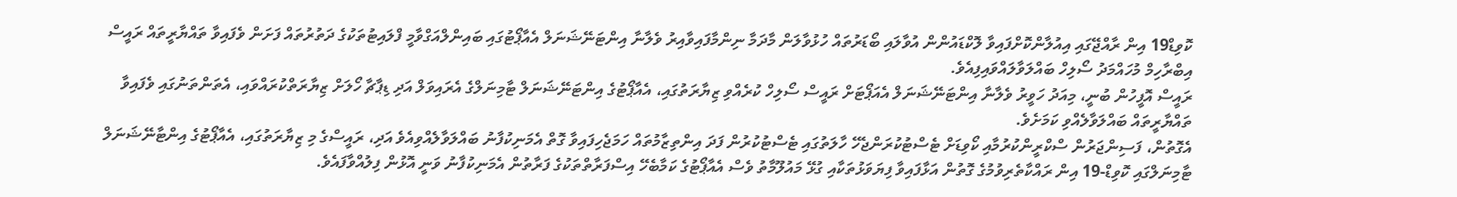ކޮވިޑް19 އިން ރާއްޖޭގައި އިއުލާންކޮށްފައިވާ ލޮކްޑައުންން އުވާލައި ބޯޑަރުތައް ހުޅުވާލަން މާދަމާ ނިންމާފައިވާއިރު ވެލާނާ އިންޓަނޭޝަނަލް އެއާޕޯޓުގައި ބައިންލްއަގްވާމީ ފްލައިޓުތަކުގެ ދަތުރުތައް ފަށަން ވެފައިވާ ތައްޔާރީތައް ރައީސް އިބްރާހިމް މުހައްމަދު ސޯލިހް ބައްލަވާލައްވައިފިއެވެ.
ރައީސް އޮފީހުން ބުނީ، މިއަދު ހަވީރު ވެލާނާ އިންޓަނޭޝަނަލް އެއަޕޯޓަށް ރައީސް ސޯލިހް ކުރެއްވި ޒިޔާރަތުގައި، އެއާޕޯޓުގެ އިންޓަނޭޝަނަލް ޓާމިނަލްގެ އެރައިވަލް އަދި ޑިޕާޗާ ހޯލަށް ޒިޔާރަތްކުރައްވައި، އެތަންތަނުގައި ވެފައިވާ ތައްޔާރީތައް ބައްލަވާލެއްވި ކަމަށެވެ.
އެގޮތުން، ފަސިންޖަރުން ސްކްރީންކުރުމާއި ކޯވިޑަށް ޓެސްޓުކުރަންޖެހޭ ހާލަތުގައި ޓެސްޓުކުރުން ފަދަ އިންތިޒާމުތައް ހަމަޖެހިފައިވާ ގޮތް އެމަނިކުފާނު ބައްލަވާލެއްވިއެވެ އަދި، ރައީސްގެ މި ޒިޔާރަތުގައި، އެއާޕޯޓުގެ އިންޓާނޭޝަނަލް ޓާމިނަލްގައި ކޮވިޑް-19 އިން ރައްކާތެރިވުމުގެ ގޮތުން އަޅާފައިވާ ފިޔަވަޅުތަކާއި ގުޅޭ މައުލޫމާތު ވެސް އެއާޕޯޓުގެ ކަމާބެހޭ އިސްފަރާތްތަކުގެ ފަރާތުން އެމަނިކުފާނު ވަނީ އޮޅުން ފިލުއްވާފައެވެ.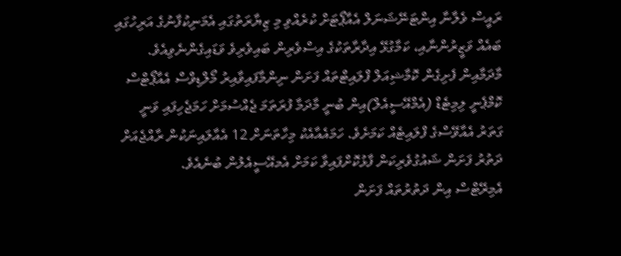ރައީސް ވެލާނާ އިންޓަނޭޝަނަލް އެއާޕޯޓަށް ކުރެއްވި މި ޒިޔާރަތުގައި އެމަނިކުފާނުގެ އަރިހުގައި ބައެއް ވަޒީރުންނާއި، ކަމާގުޅޭ އިދާރާތަކުގެ އިސްވެރިން ބައިވެރިވެ ވަޑައިގެންނެވިއެވެ.
މާދަމާއިން ފެށިގެން ކޮމާޝިއަލް ފްލައިޓްތައް ފަށަން ނިންމާފައިވާއިރު މޯލްޑިވްސް އެއާޕޯޓްސް ކޮމްޕެނީ ލިމިޓެޑް (އެމްއޭސީއެލް)އިން ބުނީ މާދަމާ ފުރަތަމަ ޖެއްސުމަށް ހަމަޖެހިފައި ވަނީ ގަތަރު އެއާވޭސްގެ ފްލައިޓެއް ކަމަށެވެ. ހަމައެއާއެކު މިހާތަނަށް 12 އެއާލައިނަކުން ރާއްޖެއަށް ދަތުރު ފަށަން ޝައުގުވެރިކަން ފާޅުކޮށްފައިވާ ކަމަށް އެމއޭސީއެލުން ބުނެއެވެ.
އެމިރޭޓްސް އިން ދަތުރުތައް ފަށަން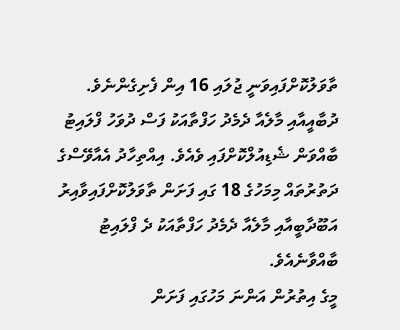ތާވަލުކޮށްފައިވަނީ ޖުލައި 16 އިން ފެށިގެންނެވެ. ދުބާއީއާއި މާލެއާ ދެމެދު ހަފްތާއަކު ފަސް ދުވަހު ފްލައިޓު ބާއްވަން ޝެޑިއުލްކޮށްފައި ވެއެވެ. އިއްތިހާދު އެއާވޭސްގެ ދަތުރުތައް މިމަހުގެ 18 ގައި ފަށަން ތާވަލުކޮށްފައިވާއިރު އަބޫދާބީއާއި މާލެއާ ދެމެދު ހަފްތާއަކު ދެ ފްލައިޓު ބާއްވާނެއެވެ.
މީގެ އިތުރުން އަންނަ މަހުގައި ފަށަން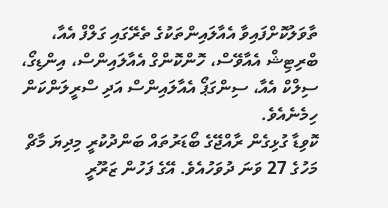ތާވަލުކޮށްފައިވާ އެއާލައިންތަކުގެ ތެރޭގައި ގަލްފް އެއާ، ބްރިޓިޝް އެއާވޭސް، ހޮންކޮންގް އެއާލައިންސް، އިންޑިގޯ، ސިލްކް އެއާ، ސިންގަޕޯ އެއާލައިންސް އަދި ސްރީލަންކަން ހިމެނެއެވެ.
ކޮވިޑާ ގުޅިގެން ރާއްޖޭގެ ބޯޑަރުތައް ބަންދުކުރީ މިދިޔަ މާޗް މަހުގެ 27 ވަނަ ދުވަހުއެވެ. އޭގެ ފަހުން ޒަރޫރީ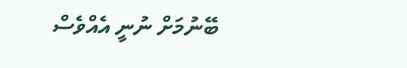ބޭނުމަށް ނުނީ އެއްވެސް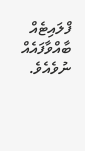ފްލައިޓެއް ބާއްވާފައެއް ނުވެއެވެ.